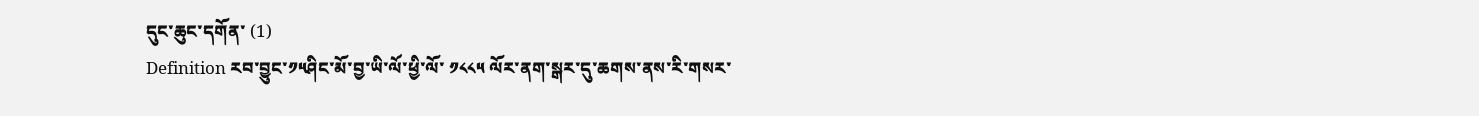དུང་ཆུང་དགོན་ (1)
Definition རབ་བྱུང་༡༥ཤིང་མོ་བྱ་ཡི་ལོ་ཕྱི་ལོ་ ༡༨༨༥ ལོར་ནག་སྒར་དུ་ཆགས་ནས་རི་གསར་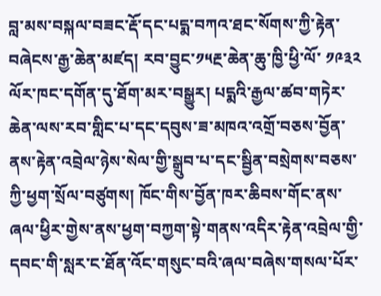བླ་མས་བསྐལ་བཟང་རྡོ་དང་པདྨ་བཀའ་ཐང་སོགས་ཀྱི་རྟེན་བཞེངས་རྒྱ་ཆེན་མཛད། རབ་བྱུང་༡༥རྔ་ཆེན་ཆུ་ཁྱི་ཕྱི་ལོ་ ༡༩༣༢ ལོར་ཁང་དགོན་དུ་ཐོག་མར་བསྒྱུར། པདྨའི་རྒྱལ་ཚབ་གཏེར་ཆེན་ལས་རབ་གླིང་པ་དང་དབུས་ཟ་མཁའ་འགྲོ་བཅས་བྱོན་ནས་རྟེན་འབྲེལ་ཉེས་སེལ་གྱི་སྒྲུབ་པ་དང་སྦྱིན་བསྲེགས་བཅས་ཀྱི་ཕྱག་སྲོལ་བཙུགས། ཁོང་གིས་བྱོན་ཁར་ཆིབས་གོང་ནས་ཞལ་ཕྱིར་གྱེས་ནས་ཕྱག་བཀྱག་སྟེ་གནས་འདིར་རྟེན་འབྲེལ་གྱི་དབང་གི་སླར་ང་ཐོན་འོང་གསུང་བའི་ཞལ་བཞེས་གསལ་པོར་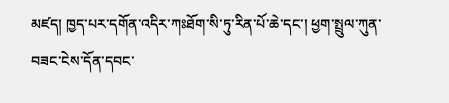མཛད། ཁྱད་པར་དགོན་འདིར་ཀཿཐོག་སི་ཏུ་རིན་པོ་ཆེ་དང་། ཕྱག་སྤྲུལ་ཀུན་བཟང་ངེས་དོན་དབང་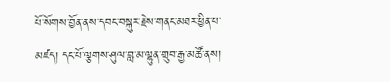པོ་སོགས་བྱོན་ནས་དབང་བསྐུར་རྗེས་གནང་མཐར་ཕྱིན་པ་མཛད། དང་པོ་ལྕགས་ཤུལ་བླ་མ་ལྷུན་གྲུབ་རྒྱ་མཚོ་ནས།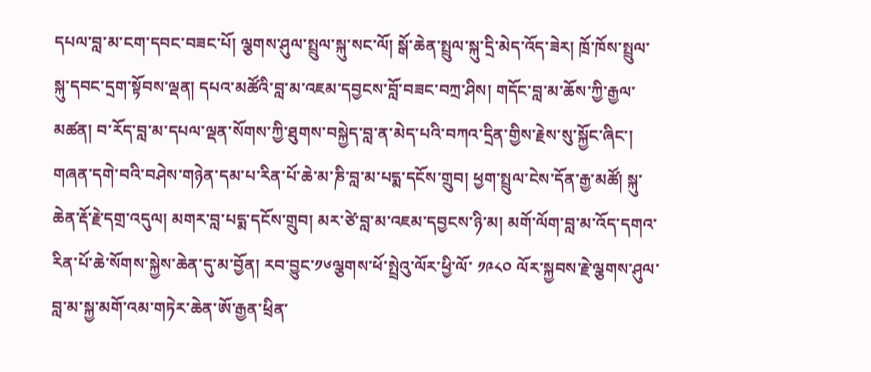དཔལ་བླ་མ་ངག་དབང་བཟང་པོ། ལྕགས་ཤུལ་སྤྲུལ་སྐུ་སང་ལོ། སྒོ་ཆེན་སྤྲུལ་སྐུ་དྲི་མེད་འོད་ཟེར། ཁྲོ་ཁོས་སྤྲུལ་སྐུ་དབང་དྲག་སྟོབས་ལྡན། དཔའ་མཚོའི་བླ་མ་འཇམ་དབྱངས་བློ་བཟང་བཀྲ་ཤིས། གདོང་བླ་མ་ཆོས་ཀྱི་རྒྱལ་མཚན། བ་རོད་བླ་མ་དཔལ་ལྡན་སོགས་ཀྱི་ཐུགས་བསྐྱེད་བླ་ན་མེད་པའི་བཀའ་དྲིན་གྱིས་རྗེས་སུ་སྐྱོང་ཞིང་། གཞན་དགེ་བའི་བཤེས་གཉེན་དམ་པ་རིན་པོ་ཆེ་མ་ཎི་བླ་མ་པདྨ་དངོས་གྲུབ། ཕྱག་སྤྲུལ་ངེས་དོན་རྒྱ་མཚོ། སྐུ་ཆེན་རྡོ་རྗེ་དགྲ་འདུལ། མགར་བླ་པདྨ་དངོས་གྲུབ། མར་ཙེ་བླ་མ་འཇམ་དབྱངས་ཉི་མ། མགོ་ལོག་བླ་མ་འོད་དགའ་རིན་པོ་ཆེ་སོགས་སྐྱེས་ཆེན་དུ་མ་བྱོན། རབ་བྱུང་༡༦ལྕགས་ཕོ་སྤྲེའུ་ལོར་ཕྱི་ལོ་ ༡༩༨༠ ལོར་སྐྱབས་རྗེ་ལྕགས་ཤུལ་བླ་མ་སྐྱ་མགོ་འམ་གཏེར་ཆེན་ཨོ་རྒྱན་ཕྲིན་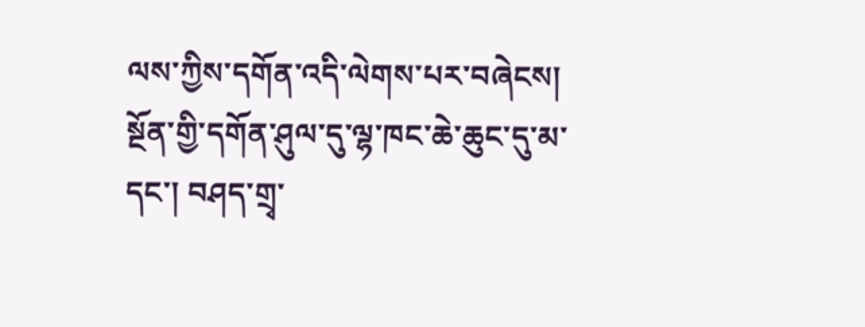ལས་ཀྱིས་དགོན་འདི་ལེགས་པར་བཞེངས། སྔོན་གྱི་དགོན་ཤུལ་དུ་ལྷ་ཁང་ཆེ་ཆུང་དུ་མ་དང་། བཤད་གྲྭ་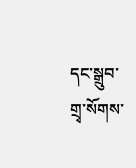དང་སྒྲུབ་གྲྭ་སོགས་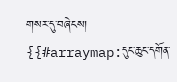གསར་དུ་བཞེངས།
{{#arraymap:དུང་ཆུང་དགོན་